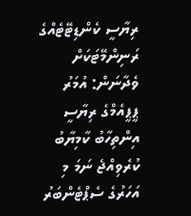ރިޔާސީ ކެންޑިޓޭޓެއްގެ ރަނިންމޭޓަކަށް ވެދާނަން: އުމަރު
ޕީޕީއެމްގެ ރިޔާސީ އިންތިހާބު ކާމިޔާބު ކުރެވިއްޖެ ނަމަ މި އަހަރުގެ ސެޕްޓެންބަރު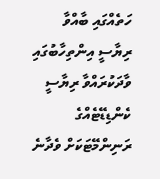ހަތެއްގައި ބާއްވާ ރިޔާސީ އިންތިހާބުގައި ވާދަކުރައްވާ ރިޔާސީ ކެންޑިޑޭޓެއްގެ ރަނިންމޭޓަކަށް ވެދާނެ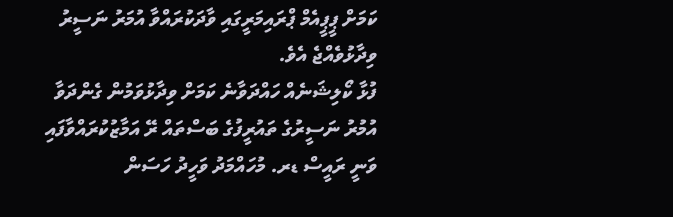ކަމަށް ޕީޕީއެމް ޕްރައިމަރީގައި ވާދަކުރައްވާ އުމަރު ނަސީރު ވިދާޅުވެއްޖެ އެވެ.
ފުޅާ ކޯލިޝަނެއް ހައްދަވާނެ ކަމަށް ވިދާޅުވަމުން ގެންދަވާ އުމުރު ނަސީރުގެ ތައުރީފުގެ ބަސްތައް ރޭ އަމާޒުކުރައްވާފައި ވަނީ ރައީސް ޑރ. މުހައްމަދު ވަހީދު ހަސަން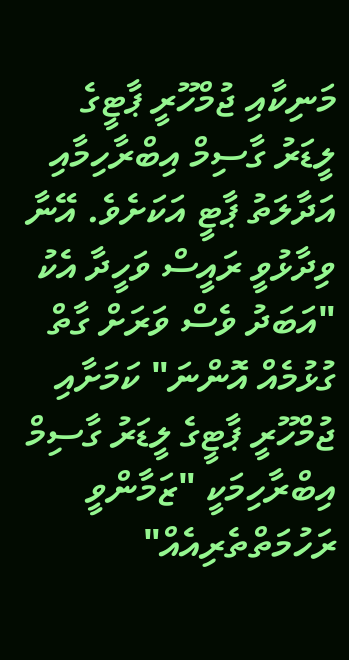މަނިކާއި ޖުމްހޫރީ ޕާޓީގެ ލީޑަރު ގާސިމް އިބްރާހިމާއި އަދާލަތު ޕާޓީ އަކަށެވެ. އޭނާ ވިދާޅުވީ ރައީސް ވަހީދާ އެކު "އަބަދު ވެސް ވަރަށް ގާތް ގުޅުމެއް އޮންނަ" ކަމަށާއި ޖުމްހޫރީ ޕާޓީގެ ލީޑަރު ގާސިމް އިބްރާހިމަކީ "ޒަމާންވީ ރަހުމަތްތެރިއެއް"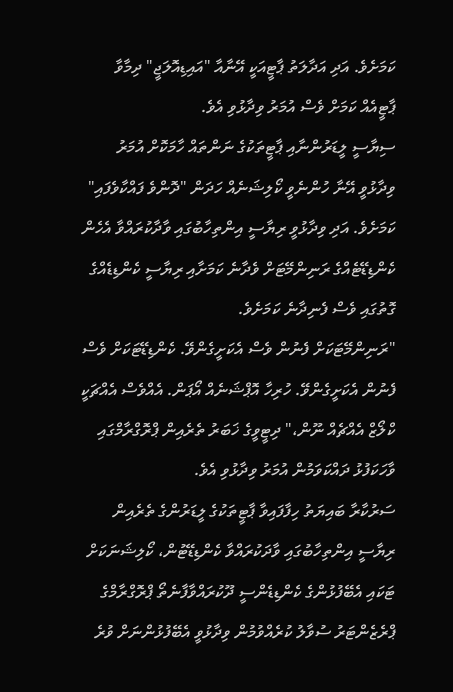ކަމަށެވެ. އަދި އަދާލަތު ޕާޓީއަކީ އޭނާއާ "އައިޑިއޮލަޖީ" ދިމާވާ ޕާޓީއެއް ކަމަށް ވެސް އުމަރު ވިދާޅުވި އެވެ.
ސިޔާސީ ލީޑަރުންނާއި ޕާޓީތަކުގެ ނަންތައް ހާމަކޮށް އުމަރު ވިދާޅުވީ އޭނާ ހުންނެވީ ކޯލިޝަނެއް ހަދަން "ދޮންވެ ފައްކާވެފައި" ކަމަށެވެ. އަދި ވިދާޅުވީ ރިޔާސީ އިންތިހާބުގައި ވާދާކުރައްވާ އެހެން ކެންޑިޑޭޓެއްގެ ރަނިންމޭޓަށް ވެދާނެ ކަމަށާއި ރިޔާސީ ކެންޑިޑެއްގެ ގޮތުގައި ވެސް ފެނިދާނެ ކަމަށެވެ.
"ރަނިންމޭޓަކަށް ފެނުން ވެސް އެކަށީގެންވޭ. ކެންޑިޑޭޓަކަށް ވެސް ފެނުން އެކަށީގެންވޭ. ހުރިހާ އޮޕްޝަނެއް އޯޕަން. އެއްވެސް އެއްޗަކީ ކްލޯޒް އެއްޗެއް ނޫން،" ދިޓީވީގެ ޚަބަރު ތެރެއިން ޕްރޮގްރާމްގައި ވާހަކަފުޅު ދައްކަވަމުން އުމަރު ވިދާޅުވި އެވެ.
ސަރުކާރާ ބައިޔަތު ހިފާފައިވާ ޕާޓީތަކުގެ ލީޑަރުންގެ ތެރެއިން ރިޔާސީ އިންތިހާބުގައި ވާދަކުރައްވާ ކެންޑިޑޭޓުން، ކޯލިޝަނަކަށް ޓަކައި އެބޭފުޅުންގެ ކެންޑިޑެންސީ ދޫކުރައްވާފާނެތޯ ޕްރޮގްރާމްގެ ޕްރެޒެންޓަރު ސުވާލު ކުރެއްވުމުން ވިދާޅުވީ އެބޭފުޅުންނަށް ވުރެ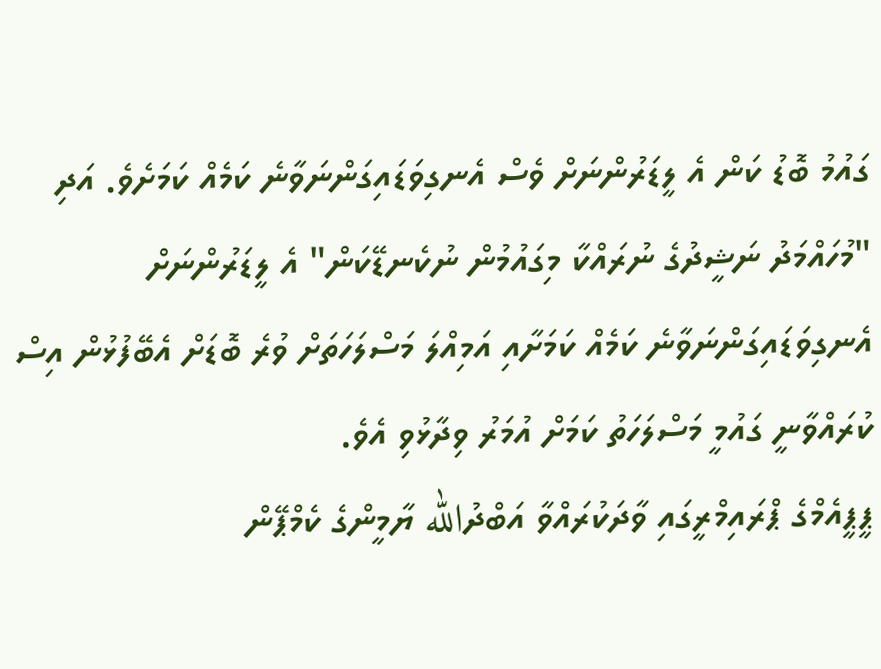ގައުމު ބޮޑު ކަން އެ ލީޑަރުންނަށް ވެސް އެނގިވަޑައިގަންނަވާނެ ކަމެއް ކަމަށެވެ. އަދި "މުހައްމަދު ނަޝީދުގެ ނުރައްކާ މިގައުމުން ނުކެނޑޭކަން" އެ ލީޑަރުންނަށް އެނގިވަޑައިގަންނަވާނެ ކަމެއް ކަމަށާއި އަމިއްލަ މަސްލަހަތަށް ވުރެ ބޮޑަށް އެބޭފުޅުން އިސް ކުރައްވާނީ ގައުމީ މަސްލަހަތު ކަމަށް އުމަރު ވިދާޅުވި އެވެ.
ޕީޕީއެމްގެ ޕްރައިމްރީގައި ވާދަކުރައްވާ އަބްދުالله ޔާމީންގެ ކެމްޕޭން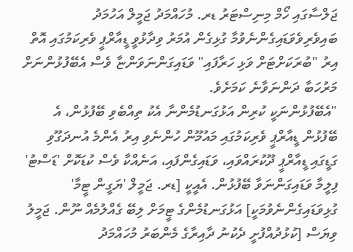ޖަލްސާގައި ހޯމް މިނިސްޓަރު ޑރ. މުހައްމަދު ޖަމީލް އަހުމަދު ބައިވެރިވެވަޑައިގެންނެވުމާ ގުޅިގެން އުމަރު ވިދާޅުވީ ޑީއާރްޕީ ވެރިކަމުގައި އޮތް އިރު "ބުރަކަށްޓަށް ވަޅި ހަރާފައި" ވަޑައިގަންނަވަންޏާ ވެސް އެބޭފުޅުންނަށް މަރުހަބާ ދަންނަވާނެ ކަމަށެވެ.
"އެބޭފުޅުންނަކީ ކުރިން އަޅުގަނޑުމެންނާ އެކު ތިއްބެވި ބޭފުޅުން، އެ ބޭފުޅުން ޑީއާރްޕީ ވެރިކަމުގައި މައުމޫން ހުންނެވި އިރު އެންމެ އުނދަގޫވި ގަޑީގައި ޑީއާރްޕީ ދޫކުރައްވައި، ވަޑައިގެންފައި، އަނެއްކާ ވެސް ކުޑަކޮށް 'ޑަސްޓު' ފިލީމާ ވަޑައިގަންނަވާ ބޭފުޅުން. އެއީކީ [ޑރ. ޖަމީލް 'ޔަގީން ޓީމާ' ގުޅިވަޑައިގެންނެވުމަކީ] އަޅުގަނޑުމެންގެ ޓީމަށް ލިބޭ ގެއްލުމެއް ނޫން. ޖަމީލު ވިޔަސް [ކުޅުދުއްފުށީ ދެކުނު ދާއިރާގެ މެންބަރު މުހައްމަދު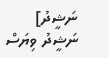ނަޝީދު] ނަޝީދު ވިޔަސް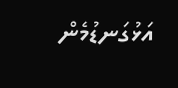އަޅުގަނޑުމެން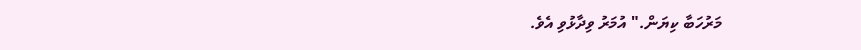މަރުހަބާ ކިޔަން." އުމަރު ވިދާޅުވި އެވެ.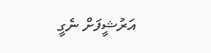އަރުޝީފަށް ނެގީ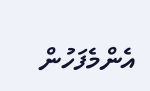އެންމެފަހުން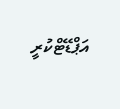އަޕްޑޭޓްކުރީ